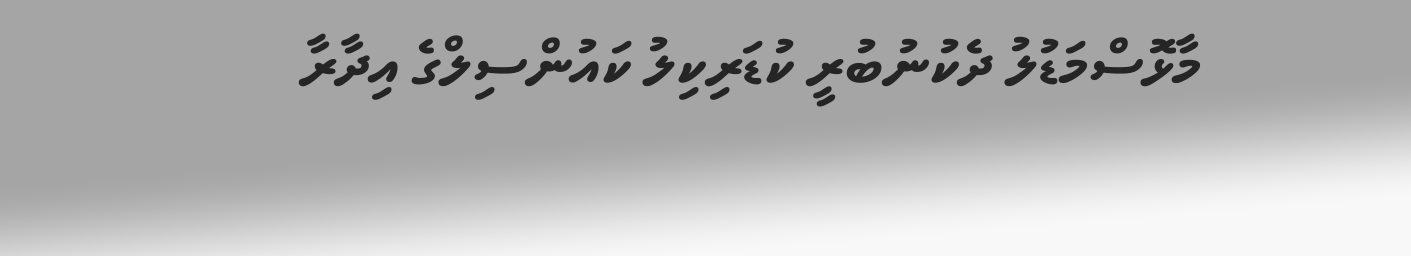މާޅޮސްމަޑުލު ދެކުނުބުރީ ކުޑަރިކިލު ކައުންސިލްގެ އިދާރާ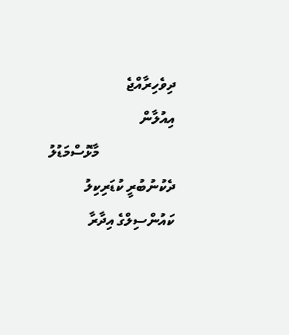ދިވެހިރާއްޖެ
އިއުލާން
                     މާޅޮސްމަޑުލު ދެކުނުބުރީ ކުޑަރިކިލު ކައުންސިލްގެ އިދާރާ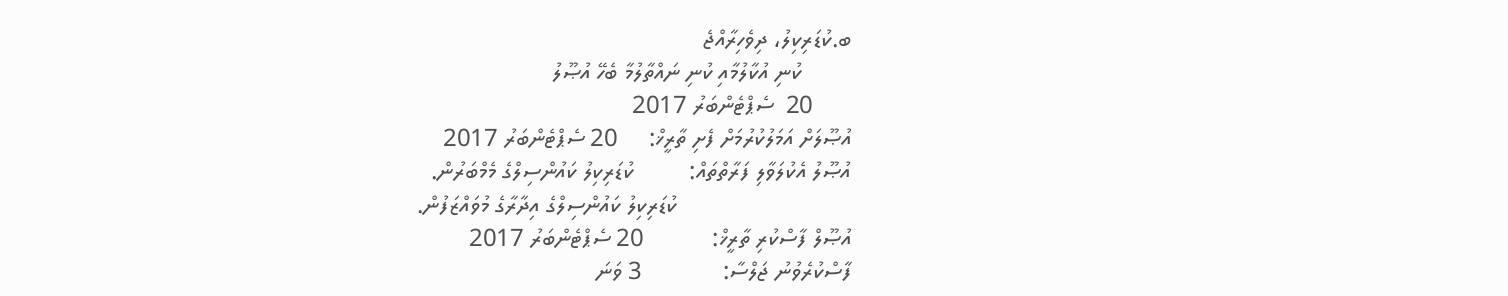ބ.ކުޑަރިކިލު، ދިވެހިރާއްޖެ
        ކުނި އުކާލުމާއި ކުނި ނައްތާލުމާ ބެހޭ އުޞޫލު
      20  ސެޕްޓެންބަރު 2017
އުޞޫލަށް އަމަލުކުރުމަށް ފެށި ތާރީޚް:     20 ސެޕްޓެންބަރު 2017
އުޞޫލު އެކުލަވާލި ފަރާތްތައް:         ކުޑަރިކިލު ކައުންސިލްގެ މެމްބަރުން.
                            ކުޑަރިކިލު ކައުންސިލްގެ އިދާރާގެ މުވައްޒަފުން.
އުޞޫލް ފާސްކުރި ތާރީޚް:           20 ސެޕްޓެންބަރު 2017
ފާސްކުރެވުނު ޖަލްސާ:             3 ވަނަ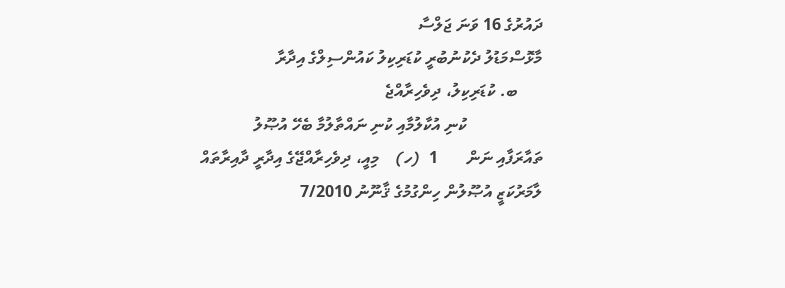ދައުރުގެ 16 ވަނަ ޖަލްސާ
މާޅޮސްމަޑުލު ދެކުނުބުރީ ކުޑަރިކިލު ކައުންސިލްގެ އިދާރާ
      ބ. ކުޑަރިކިލު، ދިވެހިރާއްޖެ
                  ކުނި އުކާލުމާއި ކުނި ނައްތާލުމާ ބެހޭ އުޞޫލު
ތައާރަފާއި ނަން       1  (ހ)    މިއީ، ދިވެހިރާއްޖޭގެ އިދާރީ ދާއިރާތައް ލާމަރުކަޒީ އުޞޫލުން ހިންގުމުގެ ޤާނޫނު 7/2010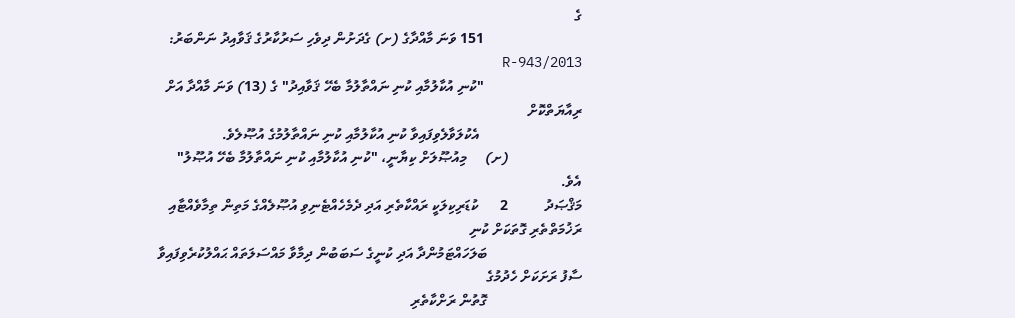ގެ
                           151 ވަނަ މާއްދާގެ (ށ) ގެދަށުން ދިވެހި ސަރުކާރުގެ ޤަވާއިދު ނަންބަރު: 2013/R-943
                           "ކުނި އުކާލުމާއި ކުނި ނައްތާލުމާ ބެހޭ ޤަވާއިދު" ގެ (13) ވަނަ މާއްދާ އަށް ރިއާޔަތްކޮށް
                            އެކުލަވާލެވިފައިވާ ކުނި އުކާލުމާއި ކުނި ނައްތާލުމުގެ އުޞޫލެވެ.
                    (ށ)     މިއުޞޫލަށް ކިޔާނީ، "ކުނި އުކާލުމާއި ކުނި ނައްތާލުމާ ބެހޭ އުޞޫލު" އެވެ.
މަޤްޞަދު          2      ކުޑަރިކިލަކީ ރައްކާތެރި އަދި ދެމެހެއްޓެނިވި އުޞޫލެއްގެ މަތިން ތިމާވެއްޓާއި ރަޚުމަތްތެރި ގޮތަކަށް ކުނި
                          ބަލަހައްޓަމުންދާ އަދި ކުނީގެ ސަބަބުން ދިމާވާ މައްސަލަތައް ޙައްލުކުރެވިފައިވާ ސާފު ރަށަކަށް ހެދުމުގެ
                          ގޮތުން ރަށްކާތެރި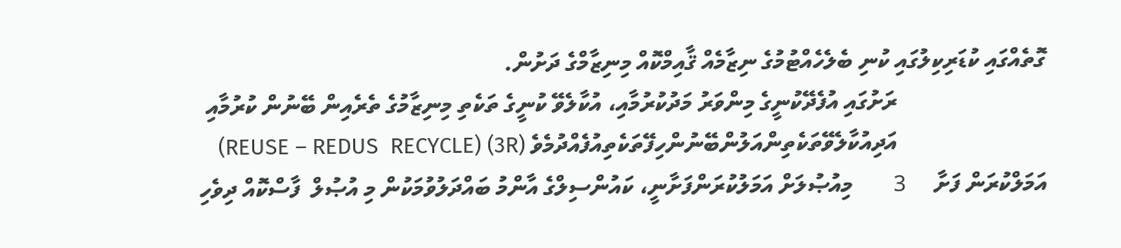ގޮތެއްގައި ކުޑަރިކިލުގައި ކުނި ބެލެހެއްޓުމުގެ ނިޒާމެއް ޤާއިމްކޮއް މިނިޒާމްގެ ދަށުން.
                          ރަށުގައި އުފެދޭކުނީގެ މިންވަރު މަދުކުރުމާއި، އުކާލެވޭ ކުނީގެ ތަކެތި މިނިޒާމުގެ ތެރެއިން ބޭނުން ކުރުމާއި
                          އަދިއުކާލެވޭތަކެތިންއަލުންބޭނުންހިފޭތަކެތިއުފެއްދުމެވެ (3R) (REUSE – REDUS  RECYCLE)
އަމަލްކުރަން ފަށާ     3       މިއުޞުލަށް އަމަލުކުރަންފަށާނީ، ކައުންސިލްގެ އާންމު ބައްދަލުވުމަކުން މި އުޞުލް  ފާސްކޮއް ދިވެހި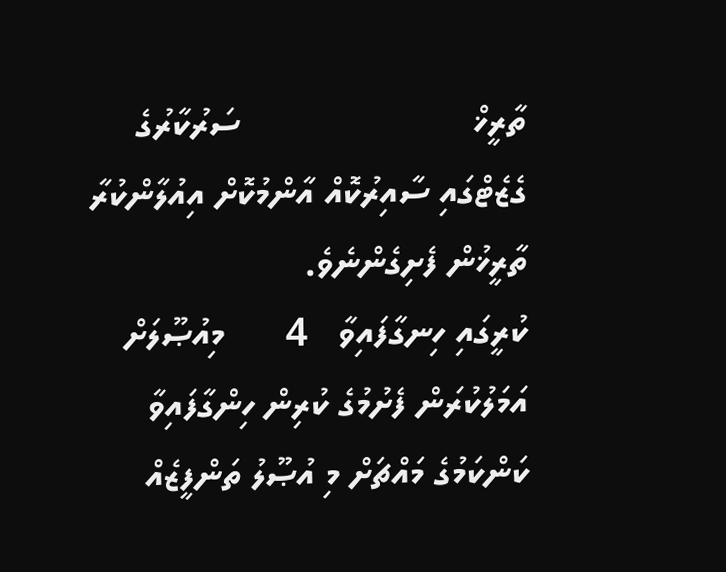ތާރީޚް                       ސަރުކާރުގެ ގެޒެޓްގައި ސާއިރުކޮއް އާންމުކޮށް އިއުލާންކުރާ ތާރީޚުން ފެށިގެންނެވެ.
ކުރީގައި ހިނގާފައިވާ   4      މިއުޞޫލަށް އަމަލުކުރަން ފެށުމުގެ ކުރިން ހިންގާފައިވާ ކަންކަމުގެ މައްޗަށް މި އުޞޫލު ތަންފީޒެއް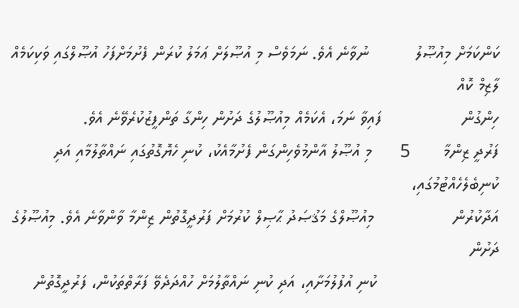ކަންކަމަށް މިއުޞޫލު          ނުވާނެ އެވެ. ނަމަވެސް މި އުޞޫލަށް ޢަމަލު ކުރަން ފެށުމަށްފަހު އުޞޫލްގައި ވަކިކަމެއް ލާޒިމް ކޮއް
ހިންގުން                 ފައިވާ ނަމަ، އެކަމެއް މިއުޞޫލުގެ ދަށުން ހިންގާ ތަންފީޒުކުރެވޭނެ އެވެ.
ފަރުދީ ޒިންމާ       5      މި އުޞޫލު އާންމުވެހިންގަން ފެށުމާއެކު، ކުނި ހެޔޮގޮތުގައި ނައްތާލުމާއި އަދި ކުނިބެލެހެއްޓުމުގައި،
އަދާކުރުން                 މިއުޞޫލްގެ މަޤުޞަދު ޙާޞިލް ކުރުމަށް ފަރުދީގޮތުން ޒިންމާ ވާންވާނެ އެވެ. މިއުޞޫލުގެ ދަށުން
                          ކުނި އުފުލުމަށާއި، އަދި ކުނި ނައްތާލުމަށް ހުއްދަދެވޭ ފަރާތްތަކުން، ފަރުދީގޮތުން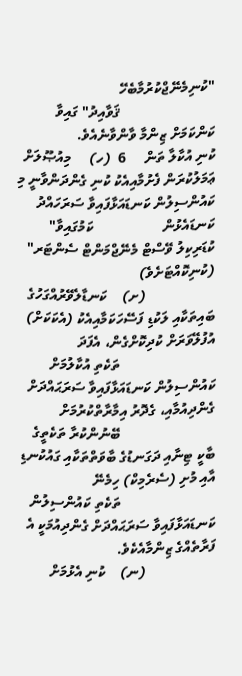"ކުނިމެނޭޖްކުރުމާބެހޭ
                          ޤަވާއިދު" ގައިވާ ކަންކަމަށް ޒިންމާ ވާންވާނެއެވެ.
ކުނި އުކާލާ ތަން     6  (ހ)     މިއުޞޫލަށް ޢަމަލުކުރަން ފެށުމާއިއެކު ކުނި ގެންދަންވާނީ މި ކައުންސިލުން ކަނޑައަޅާފައިވާ ސަރަހައްދު
ކަނޑައެޅުން                   ކަމުގައިވާ" ކުޑަރިކިލު ވޭސްޓް މެނޭޖްމަންޓް ސެންޓަރ" (ކުނިކޮއްޓަށެވެ)
                   (ށ)    ކަނޑާލެވޭރުއްގަހުގެ ބައިތަކާއި ލަކުޑި ފަސޭހަކަމާއިއެކު (އެކަކަށް) އުފުލޭވަރަށް ކުދިކޮށްގެން، އެފަދަ
                          ތަކެތި އުކާލުމަށް ކައުންސިލުން ކަނޑައަޅާފައިވާ ސަރަޙައްދަށް ގެންދިއުމާއި، ގެދޮރު އިމާރާތްކުރުމަށް
                          ބޭނުންކުރާ ތަކެތީގެ ބާކީ ޓިނާއި ދަގަނޑުގެ ބާވަތްތަކާއި ގައުކުނޑި އާއި މުށި (ސެރެމިކް) ހިމެނޭ
                          ތަކެތި ކައުންސިލުން ކަނޑައަޅާފައިވާ ސަރަޙައްދަށް ގެންދިއުމަކީ އެ ފަރާތެއްގެ ޒިންމާއެކެވެ.
                   (ނ)    ކުނި އެޅުމަށް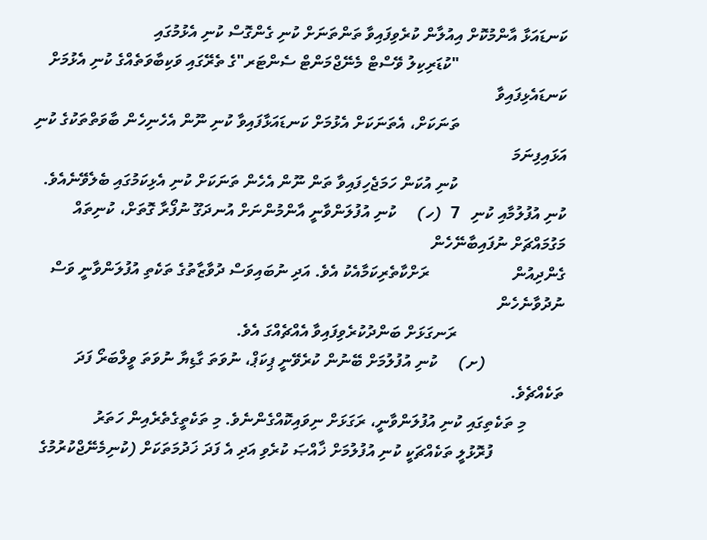ކަނޑައަޅާ އާންމުކޮށް އިއުލާން ކުރެވިފައިވާ ތަންތަނަށް ކުނި ގެންގޮސް ކުނި އެޅުމުގައި
                          "ކުޑަރިކިލު ވޭސްޓް މެނޭޖްމަންޓް ސެންޓަރ"ގެ ތެރޭގައި ވަކިބާވަތެއްގެ ކުނި އެޅުމަށް ކަނޑައެޅިފައިވާ
                          ތަނަކަށް، އެތަނަކަށް އެޅުމަށް ކަނޑައަޅާފައިވާ ކުނި ނޫން އެހެނިހެން ބާވަތްތަކުގެ ކުނި އަޅައިފިނަމަ
                          ކުނި އުކަން ހަމަޖެހިފައިވާ ތަން ނޫން އެހެން ތަނަކަށް ކުނި އެޅިކަމުގައި ބެލެވޭނެއެވެ.
ކުނި އުފުލުމާއި ކުނި   7  (ހ)     ކުނި އުފުލަންވާނީ އާންމުންނަށް އުނދަގޫ ނުފޯރާ ގޮތަށް، ކުނިތައް މަގުމައްޗަށް ނުފައިބާނޭހެން
ގެންދިއުން                    ރަށްކާތެރިކަމާއެކު އެވެ. އަދި ނުބައިވަސް ދުވާޒާތުގެ ތަކެތި އުފުލަންވާނީ ވަސް ނުދުވާނެހެން
                          ރަނގަޅަށް ބަންދުކުރެވިފައިވާ އެއްޗެއްގަ އެވެ.
                   (ށ)     ކުނި އުފުލުމަށް ބޭނުން ކުރެވޭނީ ޕިކަޕް، ނުވަތަ ގާޑިޔާ ނުވަތަ ވީލްބަރޯ ފަދަ ތަކެއްޗެވެ.
         މި ތަކެތިގައި ކުނި އުފުލަންވާނީ، ރަގަޅަށް ނިވައިކޮއްގެންނެވެ. މި ތަކެތީގެތެރެއިން ހަތަރު
                 ފުރޮޅުލީ ތަކެއްޗަކީ ކުނި އުފުލުމަށް ޚާއްޞަ ކުރެވި އަދި އެ ފަދަ ޚަދުމަތަކަށް (ކުނިމެނޭޖްކުރުމުގެ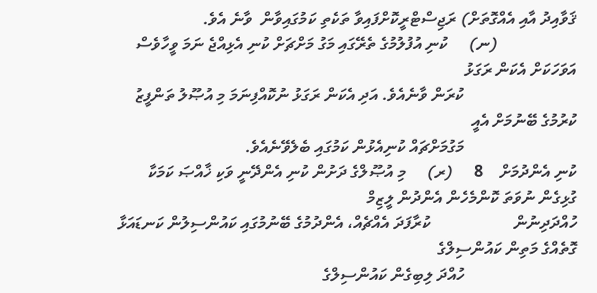ޤަވާއިދު އާއި އެއްގޮތަށް) ރަޖިސްޓްރީކޮށްފައިވާ ތަކެތި ކަމުގައިވާން  ވާނެ އެވެ.
                   (ނ)     ކުނި އުފުލުމުގެ ތެރޭގައި މަގު މަށްޗަށް ކުނި އެޅިއްޖެ ނަމަ ވީހާވެސް އަވަހަކަށް އެކަން ރަގަޅު
                           ކުރަން ވާނެއެވެ. އަދި އެކަން ރަގަޅު ނުކޮއްފިނަމަ މި އުޞޫލު ތަންފީޒު ކުރުމުގެ ބޭނުމަށް އެއީ
                           މަގުމަށްޗައް ކުނިއެޅުން ކަމުގައި ބެލެވޭނެއެވެ.
ކުނި އެންދުމަށް    8     (ރ)     މި އުޞޫލްގެ ދަށުން ކުނި އެންދޭނީ ވަކި ޚާއްޞަ ކަމަކާ ގުޅިގެން ނުވަތަ ކޮންމެހެން އެންދުން ލީޒިމް
ހުއްދަދިނުން                    ކުރާފަދަ އެއްޗެއް، އެންދުމުގެ ބޭނުމުގައި ކައުންސިލުން ކަނޑައަޅާ ގޮތެއްގެ މަތިން ކައުންސިލްގެ
                           ހުއްދަ ލިބިގެން ކައުންސިލްގެ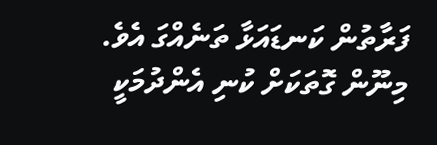ފަރާތުން ކަނޑައަޅާ ތަނެއްގަ އެވެ. މިނޫން ގޮތަކަށް ކުނި އެންދުމަކީ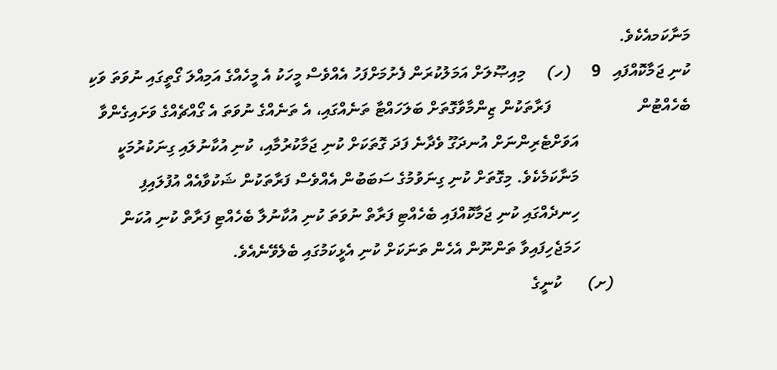މަނާކަމއެކެވެ.
ކުނި ޖަމާކޮއްފައި   9     (ހ)     މިއިޞޫލަށް އަމަލުކުރަން ފެށުމަށްފަހު އެއްވެސް މީހަކު އެ މީހެއްގެ އަމިއްލަ ގޯތީގައި ނުވަތަ ވަކި
ބެހެއްޓުން                     ފަރާތަކުން ޒިންމާވާގޮތަށް ބަލަހައްޓާ ތަނެއްގައި، އެ ތަނެއްގެ ނުވަތަ އެ ގޯއްޗެއްގެ ވަށައިގެންވާ
                           އަވަށްޓެރިންނަށް އުނދަގޫ ވެދާނެ ފަދަ ގޮތަކަށް ކުނި ޖަމާކުރުމާއި، ކުނި އުކާނުލައި ގިނަކުރުމަކީ
                           މަނާކަމެކެވެ. މިގޮތަށް ކުނި ގިނަވުމުގެ ސަބަބުން އެއްވެސް ފަރާތަކުން ޝަކުވާއެއް އުފުލައިފި
                           ހިނދެއްގައި ކުނި ޖަމާކޮއްފައި ބެހެއްޓި ފަރާތް ނުވަތަ ކުނި އުކާނުލާ ބެހެއްޓި ފަރާތް ކުނި އުކަން
                           ހަމަޖެހިފައިވާ ތަންނޫން އެހެން ތަނަކަށް ކުނި އެޅީކަމުގައި ބެލެވޭނެއެވެ.
                   (ށ)      ކުނީގެ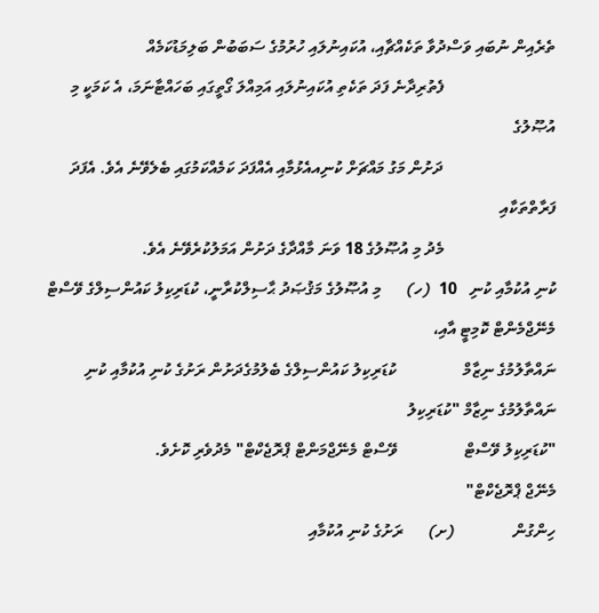ތެރެއިން ނުބައި ވަސްދުވާ ތަކެއްޗާއި، އުކައިނުލައި ހުރުމުގެ ސަބަބުން ބަލިމަޑުކަމެއް
                           ފެތުރިދާނެ ފަދަ ތަކެތި އުކައިނުލައި އަމިއްލަ ގޯތީގައި ބަހައްޓާނަމަ، އެ ކަމަކީ މި އުޞޫލުގެ
                           ދަށުން މަގު މައްޗަށް ކުނިއއެޅުމާއި އެއްފަދަ ކަމެއްކަމުގައި ބެލެވޭނެ އެވެ. އެފަދަ ފަރާތްތަކާއި
                           މެދު މި އުޞޫލުގެ 18 ވަނަ މާއްދާގެ ދަށުން އަމަލުކުރެވޭނެ އެވެ.
ކުނި އުކުމާއި ކުނި   10  (ހ)      މި އުޞޫލުގެ މަޤުޞަދު ޙާސިލްކުރާނީ، ކުޑަރިކިލު ކައުންސިލްގެ ވޭސްޓް މެނޭޖްމެންޓް ކޮމިޓީ އާއި،
ނައްތާލުމުގެ ނިޒާމް                ކުޑަރިކިލު ކައުންސިލްގެ ބެލުމުގެދަށުން ރަށުގެ ކުނި އުކުމާއި ކުނި ނައްތާލުމުގެ ނިޒާމް "ކުޑަރިކިލު
"ކުޑަރިކިލު ވޭސްޓް                ވޭސްޓް މެނޭޖްމަންޓް ޕްރޮޖެކްޓް" މެދުވެރި ކޮށެވެ.
މެނޭޖް ޕްރޮޖެކްޓް"
ހިންގުން              (ށ)      ރަށުގެ ކުނި އުކުމާއި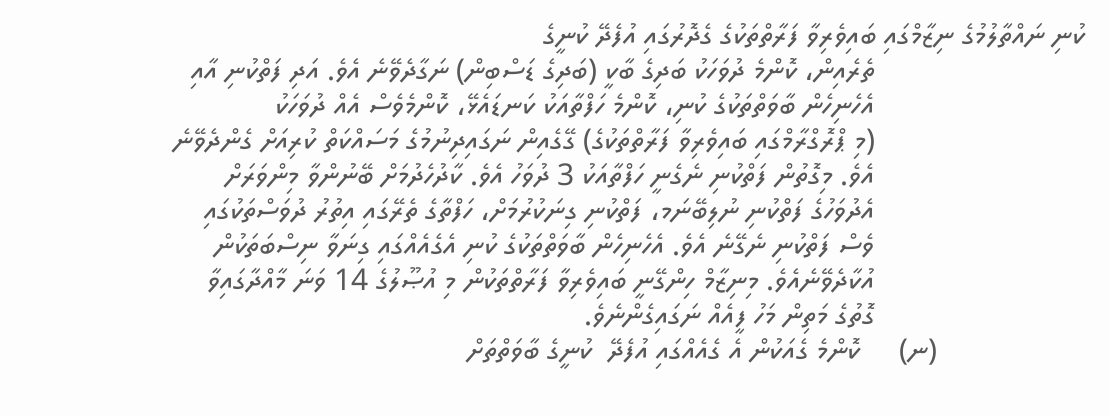ކުނި ނައްތާލުމުގެ ނިޒާމްގައި ބައިވެރިވާ ފަރާތްތަކުގެ ގެދޮރުގައި އުފެދޭ ކުނީގެ
                           ތެރެއިން، ކޮންމެ ދުވަހަކު ބަދިގެ ބާކީ (ބަދިގެ ޑަސްބިން) ނަގާދެވޭނެ އެވެ. އަދި ފަތްކުނި އާއި
                           އެހެނިހެން ބާވަތްތަކުގެ ކުނި، ކޮންމެ ހަފްތާއަކު ކަނޑައެޅޭ، ކޮންމެވެސް އެއް ދުވަހަކު
                           (މި ޕްރޮގްރާމްގައި ބައިވެރިވާ ފަރާތްތަކުގެ) ގޭގެއިން ނަގައިދިނުމުގެ މަސައްކަތް ކުރިއަށް ގެންދެވޭނެ
                           އެވެ. މިގޮތުން ފަތްކުނި ނެގެނީ ހަފްތާއަކު 3 ދުވަހު އެވެ. ކާދުހެދުމަށް ބޭނުންވާ މިންވަރަށް
                           އެދުވަހުގެ ފަތްކުނި ނުލިބޭނަމ، ފަތްކުނި ގިނަކުރުމަށް، ހަފްތާގެ ތެރޭގައި އިތުރު ދުވަސްތަކުގައި
                           ވެސް ފަތްކުނި ނެގޭނެ އެވެ. އެހެނިހެން ބާވަތްތަކުގެ ކުނި އެގެއެއްގައި ގިނަވާ ނިސްބަތަކުން
                           އުކާދެވޭނެއެވެ. މިނިޒާމް ހިންގޭނީ ބައިވެރިވާ ފަރާތްތަކުން މި އުޞޫލުގެ 14 ވަނަ މާއްދާގައިވާ
                           ގޮތުގެ މަތިން މަހު ފީއެއް ނަގައިގެންނެވެ.
                   (ނ)     ކޮންމެ ގެއަކުން އެ ގެއެއްގައި އުފެދޭ  ކުނީގެ ބާވަތްތަށް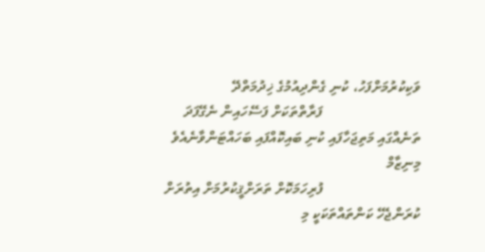ވަކިކުރުމަށްފަހު، ކުނި ގެންދިއުމުގެ ޚިދުމަތްދޭ
                           ފަރާތްތަކަށް ފަސޭހައިން ނެގޭފަދަ ތަނެއްގައި މަތިޖަހާފައި ކުނި ބައިކޮއްފައި ބަހައްޓަންވާނެއެވެ މިނިޒާމް
                           ފުރިހަމަކޮށް ތަރަށްޤީކުރުމަށް އިތުރަށް ކުރަންޖެހޭ ކަންތައްތަކަކީ މި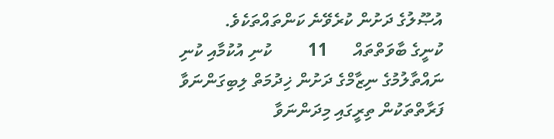އުޞޫލުގެ ދަށުން ކުރެވޭނެ ކަންތައްތަކެވެ.
ކުނީގެ ބާވަތްތައް      11        ކުނި އުކުމާއި ކުނި ނައްތާލުމުގެ ނިޒާމްގެ ދަށުން ޚިދުމަތް ލިބިގަންނަވާ ފަރާތްތަކުން ތިރީގައި މިދަންނަވާ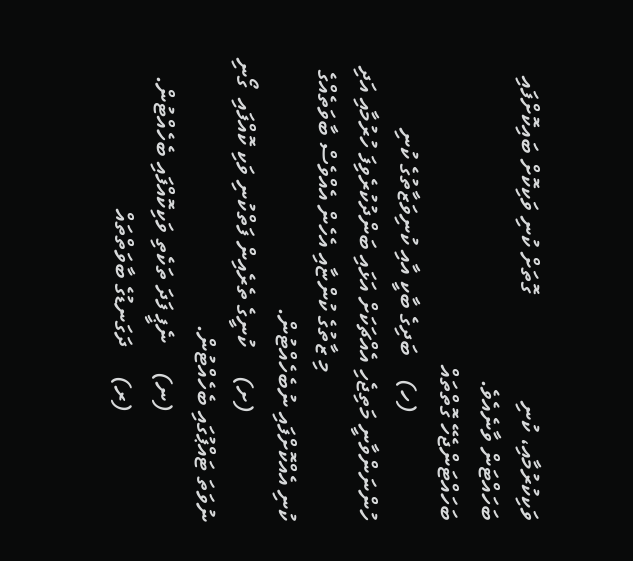ވަކިކުރުމާއި، ކުނި                   ގޮތަށް ކުނި ވަކިކޮށް ބައިކޮށްފައި ބަހައްޓަން ވާނެއެވެ.
ބަހައްޓަންޖެހޭ ގޮތްތައް
                   (ހ)    ބަދިގެ ބާކީ އާއި ކުނިވަޒާތުގެ ކުނި ހުންނަންވާނީ މަތިޖެހި އެއްޗަކަށް އަޅައި ބަންދުކުރެވިފަ ހުރުމާއި އަދި
                          މި ޒާތުގެ ކުންޏާއި އެހެން އެއްވެސް ބާވަތެއްގެ ކުނި އެއްކޮށްފައި ނުބެހެއްޓުން.
                   (ށ)     ކުނީގެ ތެރެއިން ފަތްކުނި ވަކި ކޮއްފައި  ގޯނި ނުވަތަ ޓައްޕުގައި ބެހެއްޓުން.
                   (ނ)     ނެޕީ ފަދަ ތަކެތި ވަކިކޮއްފައި ބެހެއްޓުން.
                   (ރ)     ދަގަނޑުގެ ބާވަތްތައް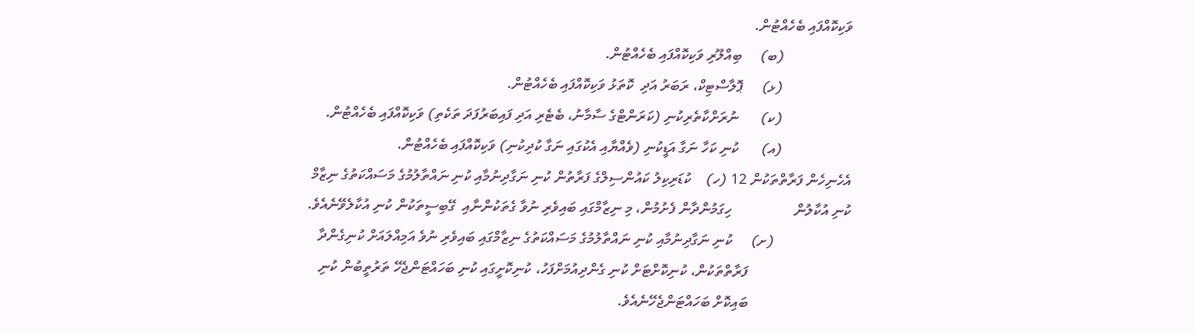ވަކިކޮއްފައި ބެހެއްޓުން.
                   (ބ)     ބިއްލޫރި ވަކިކޮއްފައި ބެހެއްޓުން.
                   (ޅ)     ޕޮލާސްޓިކް، ރަބަރު އަދި  ކޮތަޅު ވަކިކޮއްފައި ބެހެއްޓުން.
                   (ކ)      ނުރަށްކާތެރިކުނި (ކަރަންޓްގެ ސާމާނު، ބެޓެރި އަދި ފައިބަރުފަދަ ތަކެތި) ވަކިކޮއްފައި ބެހެއްޓުން.
                   (އ)      ކުނި ކަހާ ނަގާ އަޑީކުނި (ވެއްޔާއި އެކުގައި ނަގާ ކުދިކުނި) ވަކިކޮއްފައި ބެހެއްޓުން.
އެހެނިހެން ފަރާތްތަކުން 12 (ހ)    ކުޑަރިކިލު ކައުންސިލްގެ ފަރާތުން ކުނި ނަގާދިނުމާއި ކުނި ނައްތާލުމުގެ މަސައްކަތުގެ ނިޒާމް
ކުނި އުކާލުން                 ހިގަމުންދާން ފެށުމުން، މި ނިޒާމްގައި ބައިވެރި ނުވާ ގެތަކުންނާއި  ގޭބިސީތަކުން ކުނި އުކާލެވޭނެއެވެ.
                     (ށ)     ކުނި ނަގާދިނުމާއި ކުނި ނައްތާލުމުގެ މަސައްކަތުގެ ނިޒާމްގައި ބައިވެރި ނުވެ އަމިއްލައަށް ކުނިގެންދާ
                            ފަރާތްތަކުން، ކުނިކޮށްޓަށް ކުނި ގެންދިއުމަށްފަހު، ކުނިކޮށީގައި ކުނި ބަހައްޓަންޖެހޭ ތަރުތީބުން ކުނި
                            ބައިކޮށް ބަހައްޓަންޖެހޭނެއެވެ.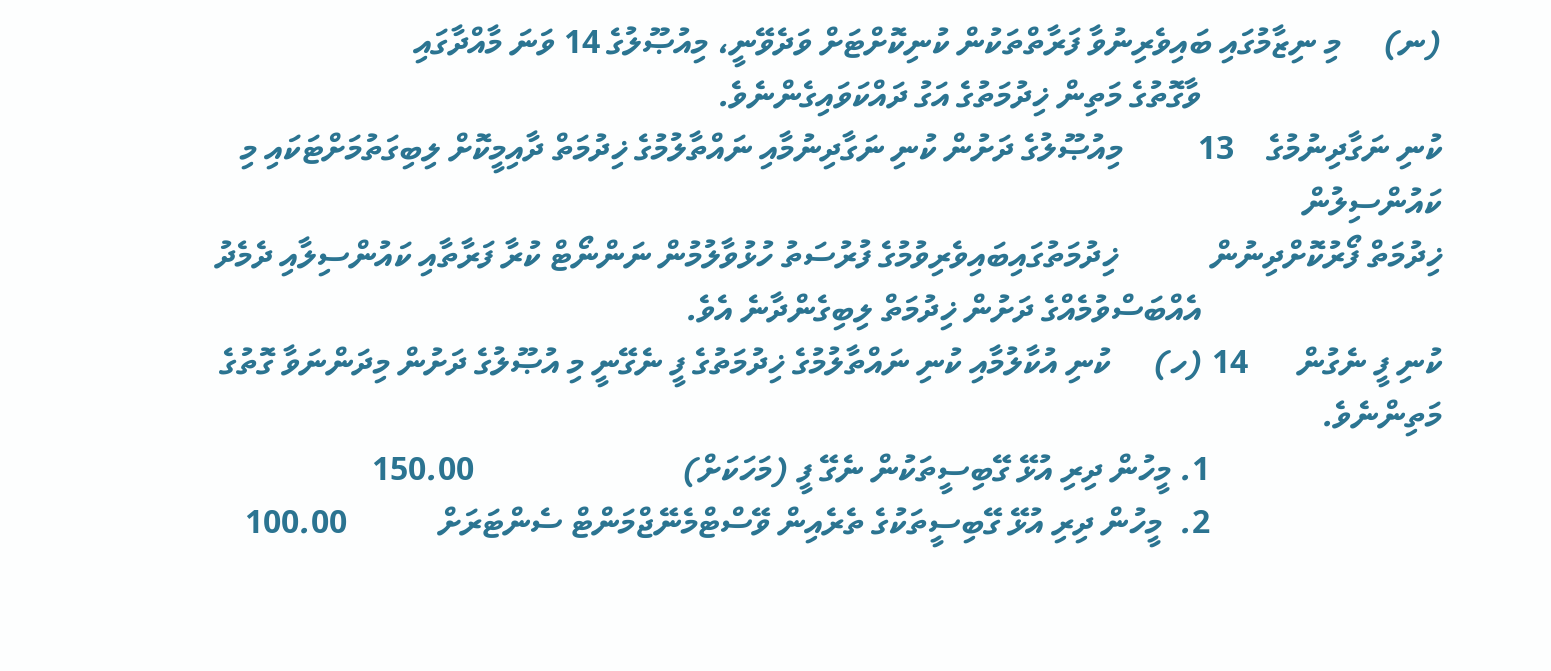(ނ)     މި ނިޒާމުގައި ބައިވެރިނުވާ ފަރާތްތަކުން ކުނިކޮށްޓަށް ވަދެވޭނީ، މިއުޞޫލުގެ 14 ވަނަ މާއްދާގައި
                             ވާގޮތުގެ މަތިން ޚިދުމަތުގެ އަގު ދައްކަވައިގެންނެވެ.
ކުނި ނަގާދިނުމުގެ    13         މިއުޞޫލުގެ ދަށުން ކުނި ނަގާދިނުމާއި ނައްތާލުމުގެ ޚިދުމަތް ދާއިމީކޮށް ލިބިގަތުމަށްޓަކައި މި ކައުންސިލުން
ޚިދުމަތް ފޯރުކޮށްދިނުން           ޚިދުމަތުގައިބައިވެރިވުމުގެ ފުރުސަތު ހުޅުވާލުމުން ނަންނޯޓް ކުރާ ފަރާތާއި ކައުންސިލާއި ދެމެދު
                             އެއްބަސްވުމެއްގެ ދަށުން ޚިދުމަތް ލިބިގެންދާނެ އެވެ.
ކުނި ފީ ނެގުން      14 (ހ)     ކުނި އުކާލުމާއި ކުނި ނައްތާލުމުގެ ޚިދުމަތުގެ ފީ ނެގޭނީ މި އުޞޫލުގެ ދަށުން މިދަންނަވާ ގޮތުގެ މަތިންނެވެ.
                            1. މީހުން ދިރި އުޅޭ ގޭބިސީތަކުން ނެގޭ ފީ (މަހަކަށް)                         150.00
                            2.  މީހުން ދިރި އުޅޭ ގޭބިސީތަކުގެ ތެރެއިން ވޭސްޓްމެނޭޖްމަންޓް ސެންޓަރަށް           100.00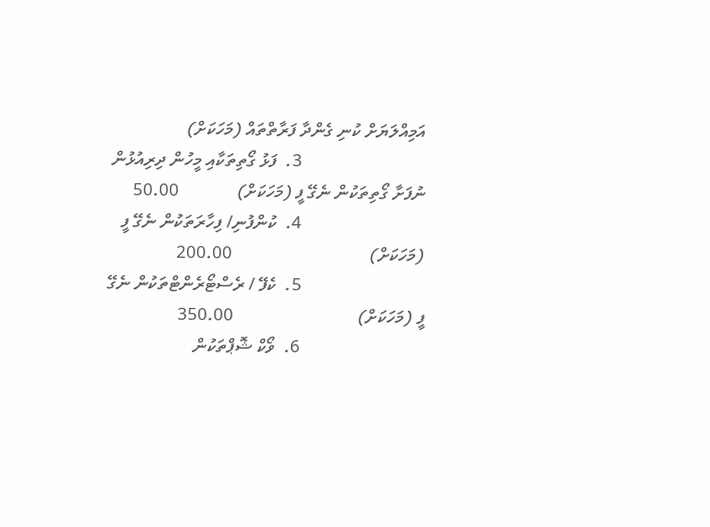އަމިއްލަޔަށް ކުނި ގެންދާ ފަރާތްތައް (މަހަކަށް)
                            3.  ފަޅު ގޯތިތަކާއި މީހުން ދިރިއުޅުން ނުފަށާ ގޯތިތަކުން ނެގޭ ފީ (މަހަކަށް)             50.00
                            4.  ކުންފުނި/ ފިހާރަތަކުން ނެގޭ ފީ (މަހަކަށް)                               200.00
                            5.  ކެފޭ / ރެސްޓޯރެންޓްތަކުން ނެގޭ ފީ (މަހަކަށް)                            350.00
                            6.  ވޯކް ޝޮޕްތަކުން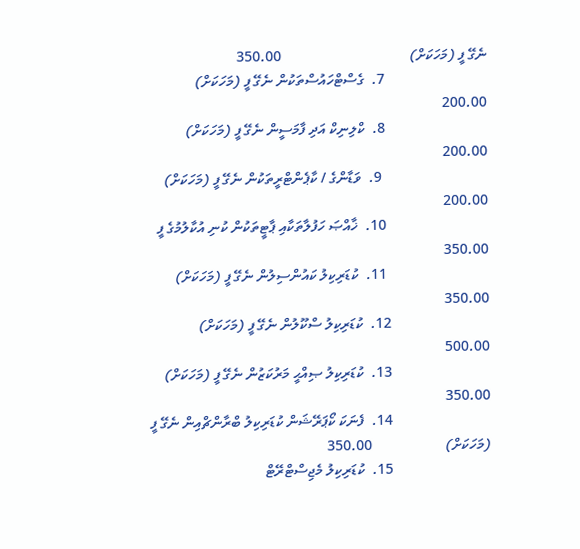ނެގޭ ފީ (މަހަކަށް)                                   350.00
                            7.  ގެސްޓްހައުސްތަކުން ނެގޭ ފީ (މަހަކަށް)                                  200.00
                            8.  ކްލިނިކް އަދި ފާމަސީން ނެގޭ ފީ (މަހަކަށް)                               200.00
                             9.  ވަޑާންގެ / ކާޕެންޓްރީތަކުން ނެގޭ ފީ (މަހަކަށް)                            200.00
                            10.  ޚާއްޞަ ހަފުލާތަކާއި ޕާޓީތަކުން ކުނި އުކާލުމުގެ ފީ                           350.00
                            11.  ކުޑަރިކިލު ކައުންސިލުން ނެގޭ ފީ (މަހަކަށް)                               350.00
                           12.  ކުޑަރިކިލު ސްކޫލުން ނެގޭ ފީ (މަހަކަށް)                                  500.00
                           13.  ކުޑަރިކިލު ޞިއްޙީ މަރުކަޒުން ނެގޭ ފީ (މަހަކަށް)                            350.00
                           14.  ފެނަކަ ކޯޕަރޭޝަން ކުޑަރިކިލު ބްރާންޗްއިން ނެގޭ ފީ (މަހަކަށް)                    350.00
                           15.  ކުޑަރިކިލު މެޖިސްޓްރޭޓް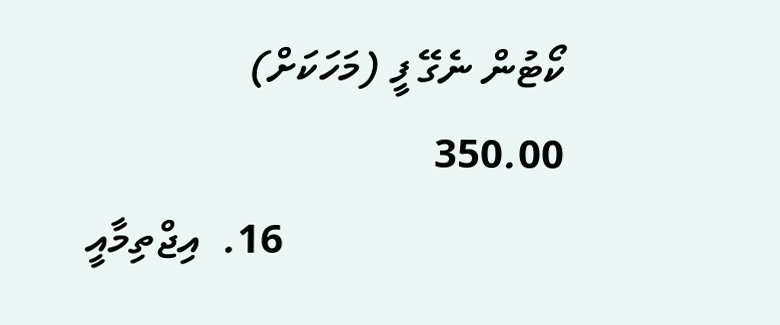ކޯޓުން ނެގޭ ފީ (މަހަކަށް)                           350.00
                           16.  އިޖްތިމާއީ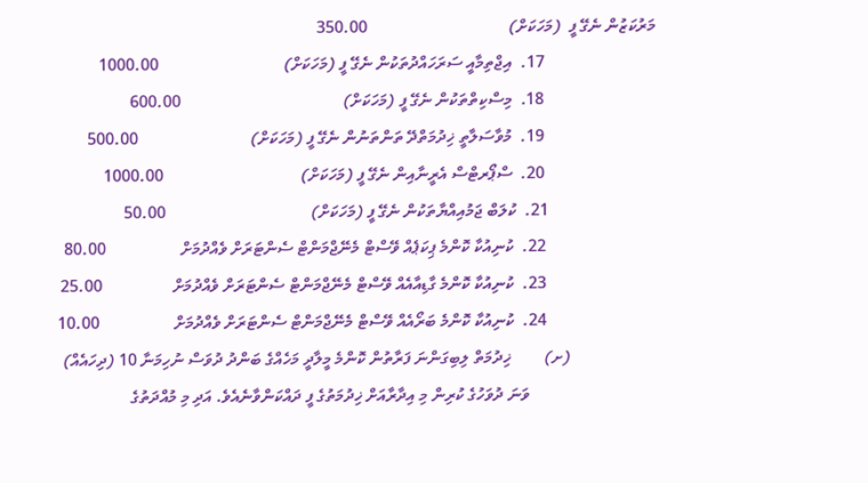މަރުކަޒުން ނެގޭ ފީ  (މަހަކަށް)                                  350.00
                           17.  އިޖްތިމާއީ ސަރަހައްދުތަކުން ނެގޭ ފީ (މަހަކަށް)                              1000.00
                           18.  މިސްކިތްތަކުން ނެގޭ ފީ (މަހަކަށް)                                       600.00
                           19.  މުވާސަލާތީ ޚިދުމަތްދޭ ތަންތަނުން ނެގޭ ފީ (މަހަކަށް)                           500.00
                           20.  ސްޕޯރޓްސް އެރީނާއިން ނެގޭ ފީ (މަހަކަށް)                                 1000.00
                          21.  ކުލަބް ޖަމުއިއްޔާތަކުން ނެގޭ ފީ (މަހަކަށް)                                   50.00
                           22.  ކުނިއުކާ ކޮންމެ ޕިކަޕެއް ވޭސްޓް މެނޭޖްމަންޓް ސެންޓަރަށް ވެއްދުމަށް                  80.00
                           23.  ކުނިއުކާ ކޮންމެ ގާޑިއާއެއް ވޭސްޓް މެނޭޖްމަންޓް ސެންޓަރަށް ވެއްދުމަށް                 25.00
                           24.  ކުނިއުކާ ކޮންމެ ބަރޯއެއް ވޭސްޓް މެނޭޖްމަންޓް ސެންޓަރަށް ވެއްދުމަށް                  10.00
                     (ށ)        ޚިދުމަތް ލިބިގަންނަ ފަރާތުން ކޮންމެ މީލާދީ މަހެއްގެ ބަންދު ދުވަސް ނުހިމަނާ 10 (ދިހައެއް)
                               ވަނަ ދުވަހުގެ ކުރިން މި އިދާރާއަށް ޚިދުމަތުގެ ފީ ދައްކަންވާނެއެވެ. އަދި މި މުއްދަތުގެ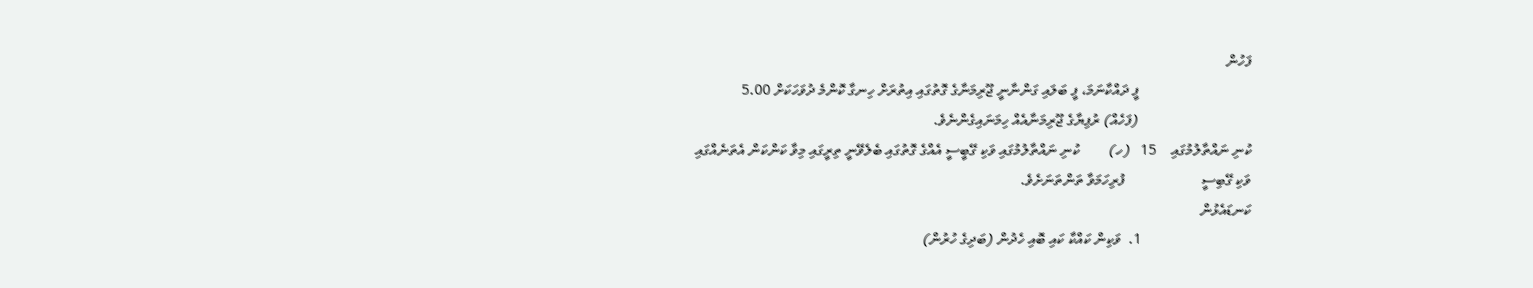ފަހުން
                               ފީ ދައްކާނަމަ، ފީ ބަލައި ގަންނާނީ ޖޫރިމަނާގެ ގޮތުގައި އިތުރަށް ހިނގާ ކޮންމެ ދުވަހަކަށް 5.00
                               (ފަހެއް) ރުފިޔާގެ ޖޫރިމަނާއެއް ހިމަނައިގެންނެވެ.
ކުނި ނައްތާލުމުގައި    15   (ހ)        ކުނި ނައްތާލުމުގައި ވަކި ގޭބީސީ އެއްގެ ގޮތުގައި ބެލެވޭނީ ތިރީގައި މިވާ ކަންކަން އެތަނެއްގައި
ވަކި ގޭބިސީ                     ފުރިހަމަވާ ތަންތަނަށެވެ.
ކަނޑައެޅުން
                              1.  ވަކިން ކައްކާ ކައި ބޮއި ހެދުން (ބަދިގެ ހުރުން)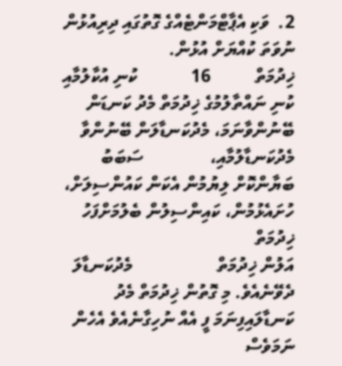2.  ވަކި އެޕާޓްމަންޓެއްގެ ގޮތުގައި ދިރިއުޅުން ނުވަތަ ކުއްޔަށް އުޅުން.
ޚިދުމަތް          16            ކުނި އުކާލުމާއި ކުނި ނައްތާލުމުގެ ޚިދުމަތް މެދު ކަނޑަން ބޭނުންވާނަމަ، މެދުކަނޑާލަން ބޭނުންވާ
މެދުކަނޑާލުމާއި،               ސަބަބު ބަޔާންކޮށް ލިޔުމުން އެކަން ކައުންސިލަށް، ހުށައެޅުމުން، ކައިންސިލުން ބެލުމަށްފަހު ޚިދުމަތް
އަލުން ޚިދުމަތް                   މެދުކަނޑާލަ ދެވޭނެއެވެ. މި ގޮތުން ޚިދުމަތް މެދު ކަނޑާލައިފިނަމަ ފީ އެއް ނުހިގާނެއެވެ އެހެން ނަމަވެސް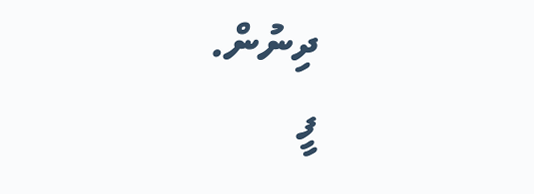ދިނުން.                        ފީ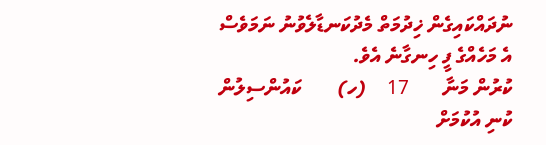ނުދައްކައިގެން ޚިދުމަތް މެދުކަނޑާލެވުނު ނަމަވެސް އެ މަހެއްގެ ފީ ހިނގާނެ އެވެ.
ކުރުން މަނާ       17    (ހ)       ކައުންސިލުން ކުނި އުކުމަށް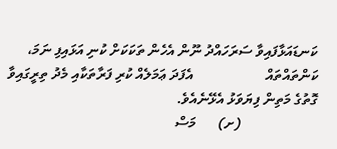ކަނޑައަޅާފައިވާ ސަރަހައްދު ނޫން އެހެން ތަކަކަށް ކުނި އަޅައިފި ނަމަ،
ކަންތައްތައް                    އެފަދަ ޢަމަލެއް ކުރި ފަރާތަކާއި މެދު ތިރީގައިވާ ގޮތުގެ މަތިން ފިޔަވަޅު އެޅޭނެއެވެ.
                     (ށ)      މަސް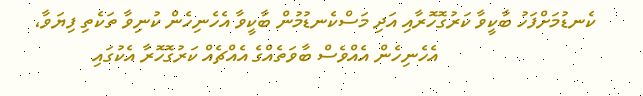ކެނޑުމަށްފަހު ބާކީވާ ކަރުގޮހޮރާއި އަދި މަސްކެނޑުމުން ބާކީވާ އެހެނިހެން ކުނިވާ ތަކެތި ފިޔަވާ،
                              އެހެނިހެން އެއްވެސް ބާވަތެއްގެ އެއްޗެއް ކަރުގޮހޮރާ އެކުގައި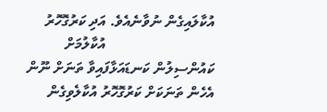އުކާލައިގެން ނުވާނެއެވެ. އަދި ކަރުގޮހޮރު
                              އުކާލުމަށް ކައުންސިލުން ކަނޑައަޅާފައިވާ ތަނަށް ނޫން އެހެން ތަނަކަށް ކަރުގޮހޮރު އުކާލެވިގެން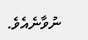ނުވާނެއެވެ.